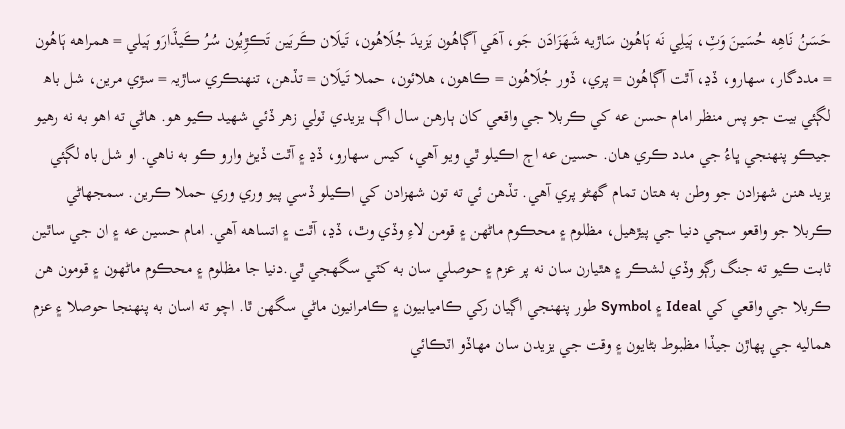حَسَنُ نَاهِه حُسَينَ وَٽِ، ٻَيلِي نَه ٻَاهُون سَاڙيه شَهَزَادَن جَو، آهَي آڳاهُون يَزيدَ جُلَاهُون، تَيلَان ڪَريَين تَڪڙِيُون سُرُ ڪَيڏَارَو ٻَيلي = همراهه ٻَاهُون = مددگار، سهارو، ڏڍ، آٿت آڳاهُون = پري، ڏور جُلَاهُون = ڪاهون، هلائون، حملا تَيلَان = تڏهن، تنهنڪري ساڙيہ = سڙي مرين، شل باھ لڳئي بيت جو پس منظر امام حسن عه کي ڪربلا جي واقعي کان ٻارهن سال اڳ يزيدي ٽولي زهر ڏئي شهيد ڪيو هو. هاڻي ته اهو به نه رهيو جيڪو پنهنجي ڀاءُ جي مدد ڪري هان. حسين عه اڄ اڪيلو ٿي ويو آهي، کيس سهارو، ڏڍ ۽ آٿت ڏيڻ وارو ڪو به ناهي. او شل باه لڳئي يزيد هنن شهزادن جو وطن به هتان تمام گهڻو پري آهي. تڏهن ئي ته تون شهزادن کي اڪيلو ڏسي پيو وري وري حملا ڪرين. سمجهاڻي ڪربلا جو واقعو سڄي دنيا جي پيڙهيل، مظلوم ۽ محڪوم ماڻهن ۽ قومن لاءِ وڏي وٿ، ڏڍ، آٿت ۽ اتساهه آهي. امام حسين عه ۽ ان جي ساٿين ثابت ڪيو ته جنگ رڳو وڏي لشڪر ۽ هٿيارن سان نه پر عزم ۽ حوصلي سان به کٽي سگهجي ٿي.دنيا جا مظلوم ۽ محڪوم ماڻهون ۽ قومون هن ڪربلا جي واقعي کي Ideal ۽ Symbol طور پنهنجي اڳيان رکي ڪاميابيون ۽ ڪامرانيون ماڻي سگهن ٿا. اچو ته اسان به پنهنجا حوصلا ۽ عزم هماليه جي پهاڙن جيڏا مظبوط بڻايون ۽ وقت جي يزيدن سان مهاڏو اٽڪائي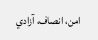امن، انصاف، آزادي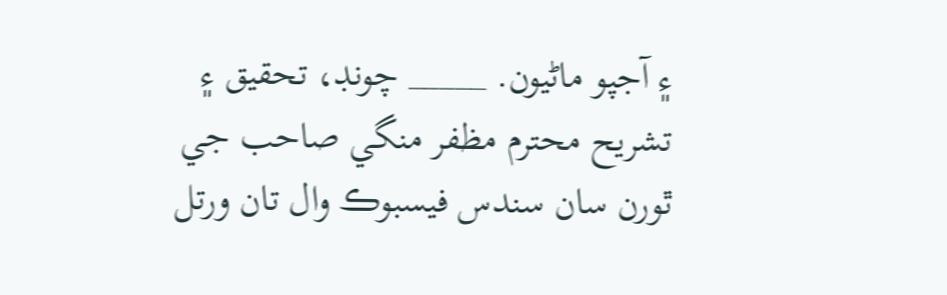۽ آجپو ماڻيون. _____ چونڊ، تحقيق ۽ تشريح محترم مظفر منگي صاحب جي ٿورن سان سندس فيسبوڪ وال تان ورتل